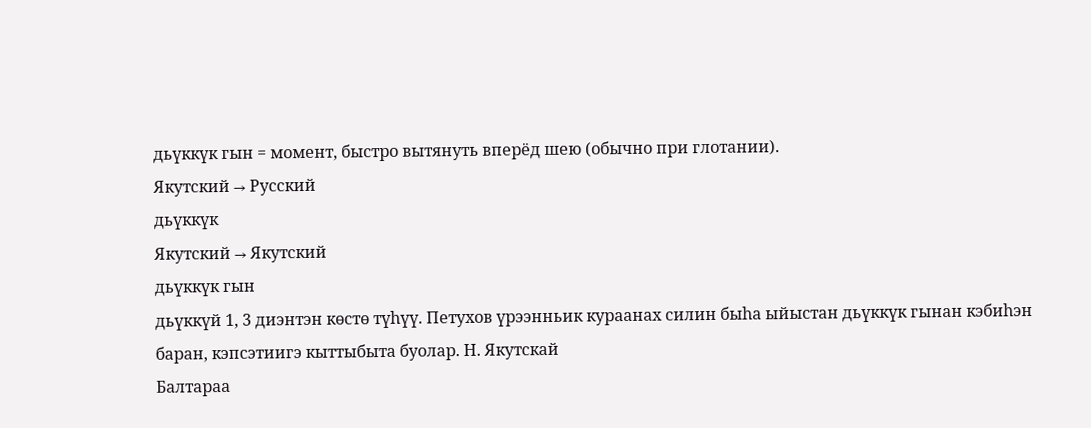дьүккүк гын = момент, быстро вытянуть вперёд шею (обычно при глотании).
Якутский → Русский
дьүккүк
Якутский → Якутский
дьүккүк гын
дьүккүй 1, 3 диэнтэн көстө түһүү. Петухов үрээнньик кураанах силин быһа ыйыстан дьүккүк гынан кэбиһэн баран, кэпсэтиигэ кыттыбыта буолар. Н. Якутскай
Балтараа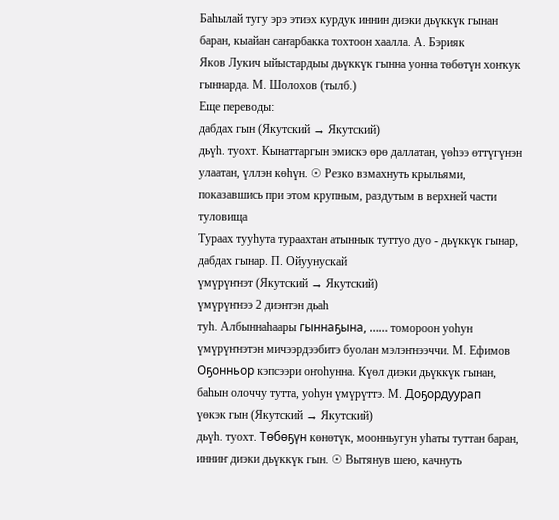Баһылай тугу эрэ этиэх курдук иннин диэки дьүккүк гынан баран, кыайан саҥарбакка тохтоон хаалла. А. Бэрияк
Яков Лукич ыйыстардыы дьүккүк гынна уонна төбөтүн хоҥкук гыннарда. М. Шолохов (тылб.)
Еще переводы:
дабдах гын (Якутский → Якутский)
дьүһ. туохт. Кынаттаргын эмискэ өрө даллатан, үөһээ өттүгүнэн улаатан, үллэн көһүн. ☉ Резко взмахнуть крыльями, показавшись при этом крупным, раздутым в верхней части туловища
Тураах тууһута тураахтан атыннык туттуо дуо - дьүккүк гынар, дабдах гынар. П. Ойуунускай
үмүрүҥнэт (Якутский → Якутский)
үмүрүҥнээ 2 диэнтэн дьаһ
туһ. Албыннаһаары гыннаҕына, …… томороон уоһун үмүрүҥнэтэн мичээрдээбитэ буолан мэлэҥнээччи. М. Ефимов
Оҕонньор кэпсээри оҥоһунна. Күөл диэки дьүккүк гынан, баһын олоччу тутта, уоһун үмүрүттэ. М. Доҕордуурап
үөкэк гын (Якутский → Якутский)
дьүһ. туохт. Төбөҕүн көнөтүк, моонньугун уһаты туттан баран, инниҥ диэки дьүккүк гын. ☉ Вытянув шею, качнуть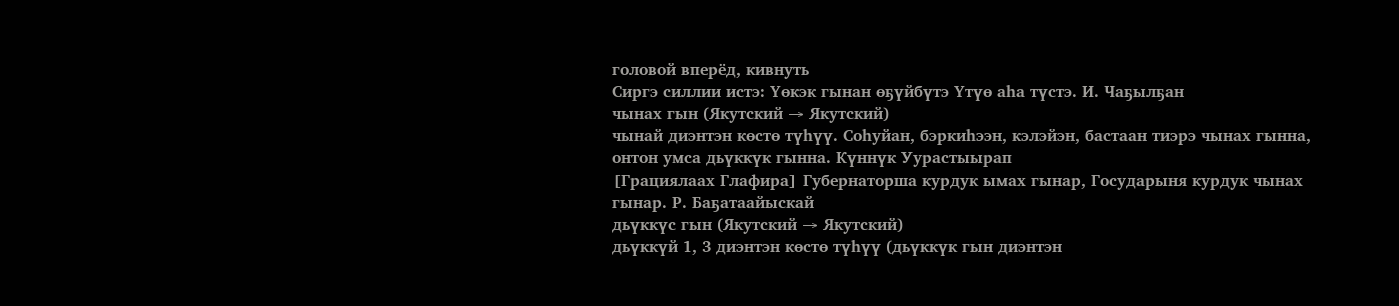головой вперёд, кивнуть
Сиргэ силлии истэ: Үөкэк гынан өҕүйбүтэ Үтүө аһа түстэ. И. Чаҕылҕан
чынах гын (Якутский → Якутский)
чынай диэнтэн көстө түһүү. Соһуйан, бэркиһээн, кэлэйэн, бастаан тиэрэ чынах гынна, онтон умса дьүккүк гынна. Күннүк Уурастыырап
[Грациялаах Глафира] Губернаторша курдук ымах гынар, Государыня курдук чынах гынар. Р. Баҕатаайыскай
дьүккүс гын (Якутский → Якутский)
дьүккүй 1, 3 диэнтэн көстө түһүү (дьүккүк гын диэнтэн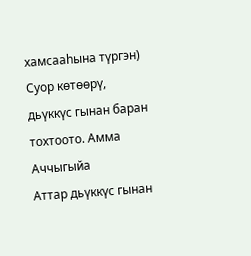хамсааһына түргэн)
Суор көтөөрү, дьүккүс гынан баран тохтоото. Амма Аччыгыйа
Аттар дьүккүс гынан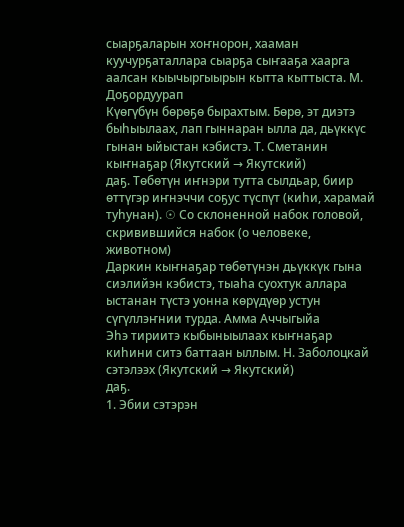сыарҕаларын хоҥнорон, хааман куучурҕаталлара сыарҕа сыҥааҕа хаарга аалсан кыычыргыырын кытта кыттыста. М. Доҕордуурап
Күөгүбүн бөрөҕө бырахтым. Бөрө, эт диэтэ быһыылаах, лап гыннаран ылла да, дьүккүс гынан ыйыстан кэбистэ. Т. Сметанин
кыҥнаҕар (Якутский → Якутский)
даҕ. Төбөтүн иҥнэри тутта сылдьар, биир өттүгэр иҥнэччи соҕус түспүт (киһи, харамай туһунан). ☉ Со склоненной набок головой, скривившийся набок (о человеке, животном)
Даркин кыҥнаҕар төбөтүнэн дьүккүк гына сиэлийэн кэбистэ, тыаһа суохтук аллара ыстанан түстэ уонна көрүдүөр устун сүгүллэҥнии турда. Амма Аччыгыйа
Эһэ тириитэ кыбыныылаах кыҥнаҕар киһини ситэ баттаан ыллым. Н. Заболоцкай
сэтэлээх (Якутский → Якутский)
даҕ.
1. Эбии сэтэрэн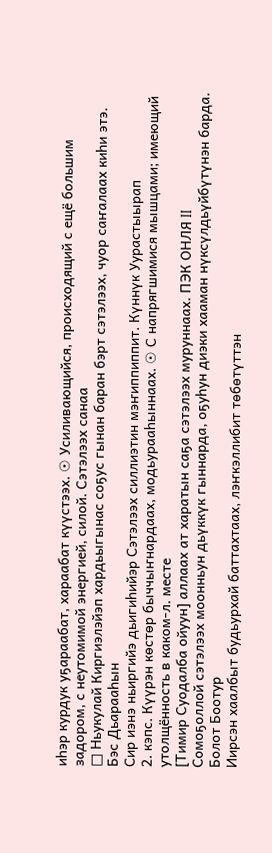иһэр курдук уҕараабат, хараабат күүстээх. ☉ Усиливающийся, происходящий с ещё большим задором, с неутомимой энергией, силой. Сэтэлээх санаа
□ Ньукулай Киргиэлэйэп хардьыгынас соҕус гынан баран бэрт сэтэлээх, чуор саҥалаах киһи этэ. Бэс Дьарааһын
Сир иэнэ ньиргийэ дьигиһийэр Сэтэлээх силлиэтин мэҥиппиппит. Күннүк Уурастыырап
2. кэпс. Күүрэн көстөр быччыҥнардаах, модьурааһыннаах. ☉ С напрягшимися мышцами; имеющий утолщённость в каком-л. месте
[Тимир Суодалба ойуун] аллаах ат харатын саҕа сэтэлээх муруннаах. ПЭК ОНЛЯ II
Сомоҕоллой сэтэлээх моонньун дьүккүк гыннарда, оҕуһун диэки хааман нүксүлдьүйбүтүнэн барда. Болот Боотур
Иирсэн хаалбыт будьурхай баттахтаах, лэҥкэллибит төбөтүттэн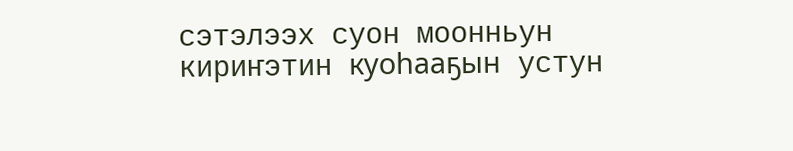сэтэлээх суон моонньун кириҥэтин куоһааҕын устун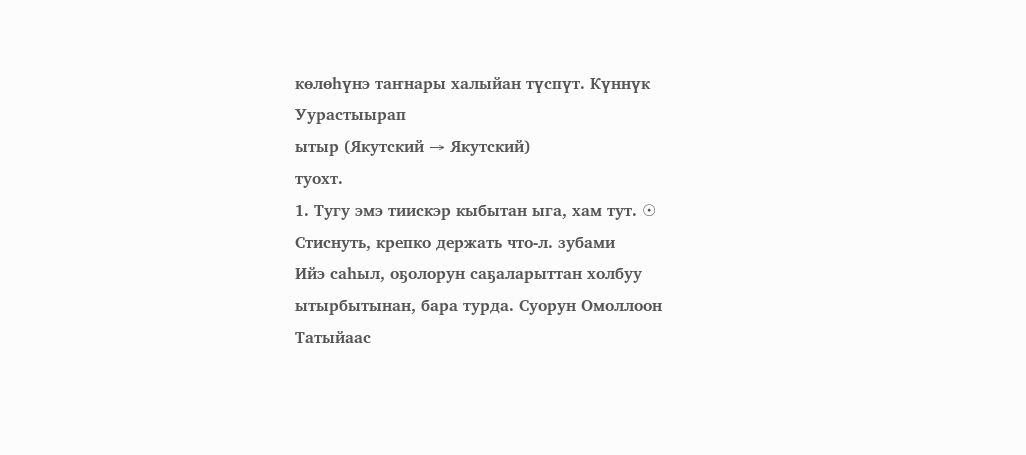көлөһүнэ таҥнары халыйан түспүт. Күннүк Уурастыырап
ытыр (Якутский → Якутский)
туохт.
1. Тугу эмэ тиискэр кыбытан ыга, хам тут. ☉ Стиснуть, крепко держать что-л. зубами
Ийэ саһыл, оҕолорун саҕаларыттан холбуу ытырбытынан, бара турда. Суорун Омоллоон
Татыйаас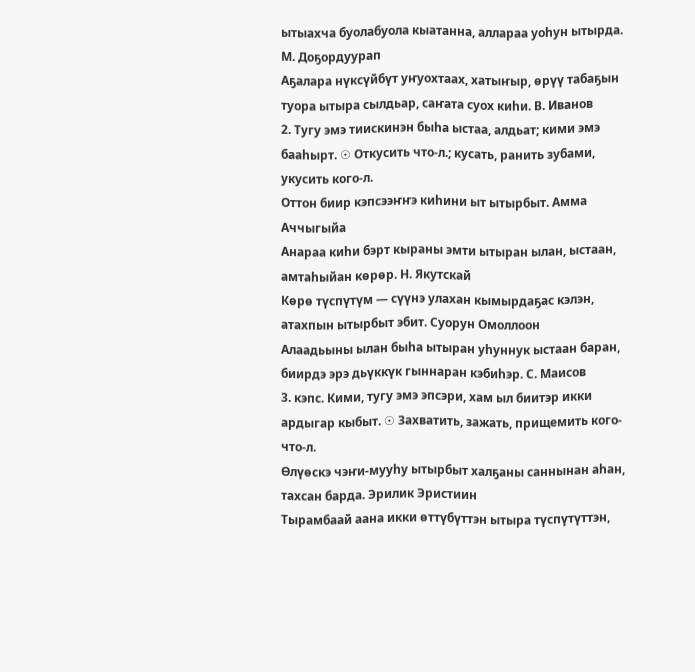ытыахча буолабуола кыатанна, аллараа уоһун ытырда. М. Доҕордуурап
Аҕалара нүксүйбүт уҥуохтаах, хатыҥыр, өрүү табаҕын туора ытыра сылдьар, саҥата суох киһи. В. Иванов
2. Тугу эмэ тиискинэн быһа ыстаа, алдьат; кими эмэ бааһырт. ☉ Откусить что-л.; кусать, ранить зубами, укусить кого-л.
Оттон биир кэпсээҥҥэ киһини ыт ытырбыт. Амма Аччыгыйа
Анараа киһи бэрт кыраны эмти ытыран ылан, ыстаан, амтаһыйан көрөр. Н. Якутскай
Көрө түспүтүм — сүүнэ улахан кымырдаҕас кэлэн, атахпын ытырбыт эбит. Суорун Омоллоон
Алаадьыны ылан быһа ытыран уһуннук ыстаан баран, биирдэ эрэ дьүккүк гыннаран кэбиһэр. С. Маисов
3. кэпс. Кими, тугу эмэ эпсэри, хам ыл биитэр икки ардыгар кыбыт. ☉ Захватить, зажать, прищемить кого-что-л.
Өлүөскэ чэҥи-мууһу ытырбыт халҕаны саннынан аһан, тахсан барда. Эрилик Эристиин
Тырамбаай аана икки өттүбүттэн ытыра түспүтүттэн,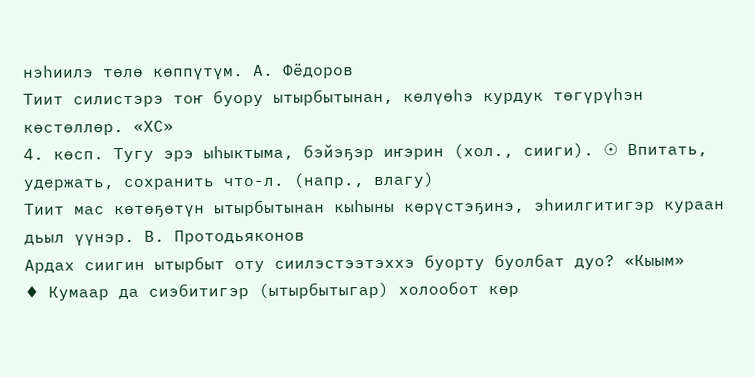нэһиилэ төлө көппүтүм. А. Фёдоров
Тиит силистэрэ тоҥ буору ытырбытынан, көлүөһэ курдук төгүрүһэн көстөллөр. «ХС»
4. көсп. Тугу эрэ ыһыктыма, бэйэҕэр иҥэрин (хол., сииги). ☉ Впитать, удержать, сохранить что-л. (напр., влагу)
Тиит мас көтөҕөтүн ытырбытынан кыһыны көрүстэҕинэ, эһиилгитигэр кураан дьыл үүнэр. В. Протодьяконов
Ардах сиигин ытырбыт оту сиилэстээтэххэ буорту буолбат дуо? «Кыым»
♦ Кумаар да сиэбитигэр (ытырбытыгар) холообот көр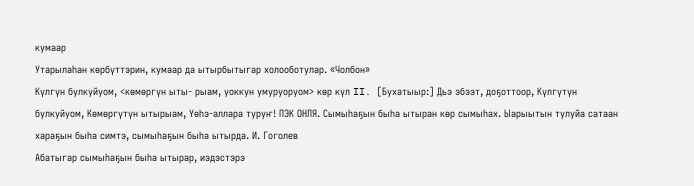кумаар
Утарылаһан көрбүттэрин, кумаар да ытырбытыгар холооботулар. «Чолбон»
Күлгүн булкуйуом, <көмөргүн ыты- рыам, уоккун умуруоруом> көр күл II. [Бухатыыр:] Дьэ эбээт, доҕоттоор, Күлгүтүн булкуйуом, Көмөргүтүн ытырыам, Үөһэ-аллара туруҥ! ПЭК ОНЛЯ. Сымыһаҕын быһа ытыран көр сымыһах. Ыарыытын тулуйа сатаан хараҕын быһа симтэ, сымыһаҕын быһа ытырда. И. Гоголев
Абатыгар сымыһаҕын быһа ытырар, иэдэстэрэ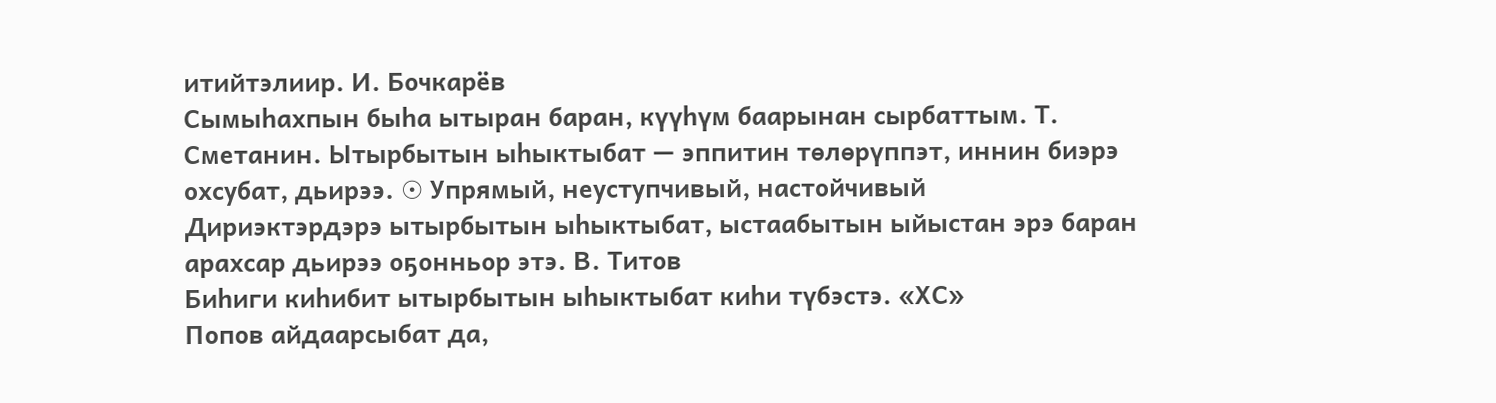итийтэлиир. И. Бочкарёв
Сымыһахпын быһа ытыран баран, күүһүм баарынан сырбаттым. Т. Сметанин. Ытырбытын ыһыктыбат — эппитин төлөрүппэт, иннин биэрэ охсубат, дьирээ. ☉ Упрямый, неуступчивый, настойчивый
Дириэктэрдэрэ ытырбытын ыһыктыбат, ыстаабытын ыйыстан эрэ баран арахсар дьирээ оҕонньор этэ. В. Титов
Биһиги киһибит ытырбытын ыһыктыбат киһи түбэстэ. «ХС»
Попов айдаарсыбат да,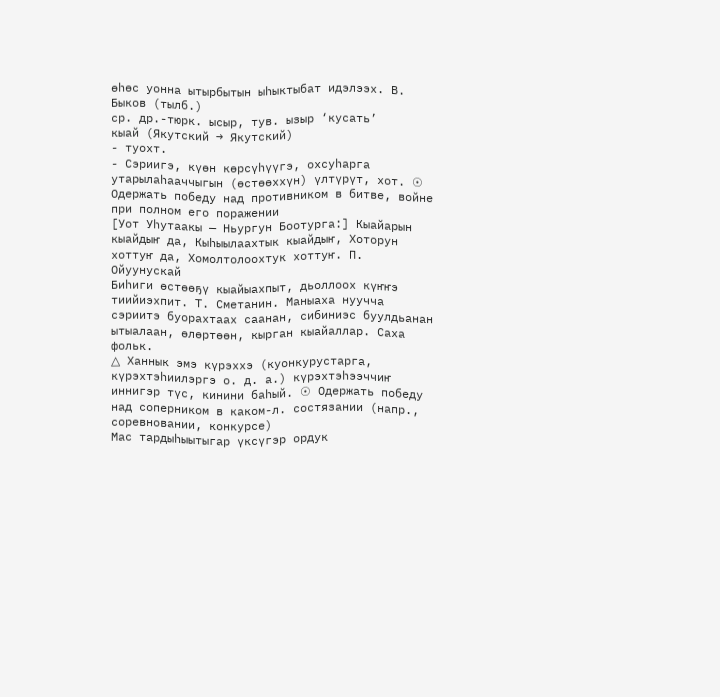өһөс уонна ытырбытын ыһыктыбат идэлээх. В. Быков (тылб.)
ср. др.-тюрк. ысыр, тув. ызыр ‘кусать’
кыай (Якутский → Якутский)
- туохт.
- Сэриигэ, күөн көрсүһүүгэ, охсуһарга утарылаһааччыгын (өстөөххүн) үлтүрүт, хот. ☉ Одержать победу над противником в битве, войне при полном его поражении
[Уот Уһутаакы — Ньургун Боотурга:] Кыайарын кыайдыҥ да, Кыһыылаахтык кыайдыҥ, Хоторун хоттуҥ да, Хомолтолоохтук хоттуҥ. П. Ойуунускай
Биһиги өстөөҕү кыайыахпыт, дьоллоох күҥҥэ тиийиэхпит. Т. Сметанин. Маныаха нуучча сэриитэ буорахтаах саанан, сибиниэс буулдьанан ытыалаан, өлөртөөн, кырган кыайаллар. Саха фольк.
△ Ханнык эмэ күрэххэ (куонкурустарга, күрэхтэһиилэргэ о. д. а.) күрэхтэһээччиҥ иннигэр түс, кинини баһый. ☉ Одержать победу над соперником в каком-л. состязании (напр., соревновании, конкурсе)
Мас тардыһыытыгар үксүгэр ордук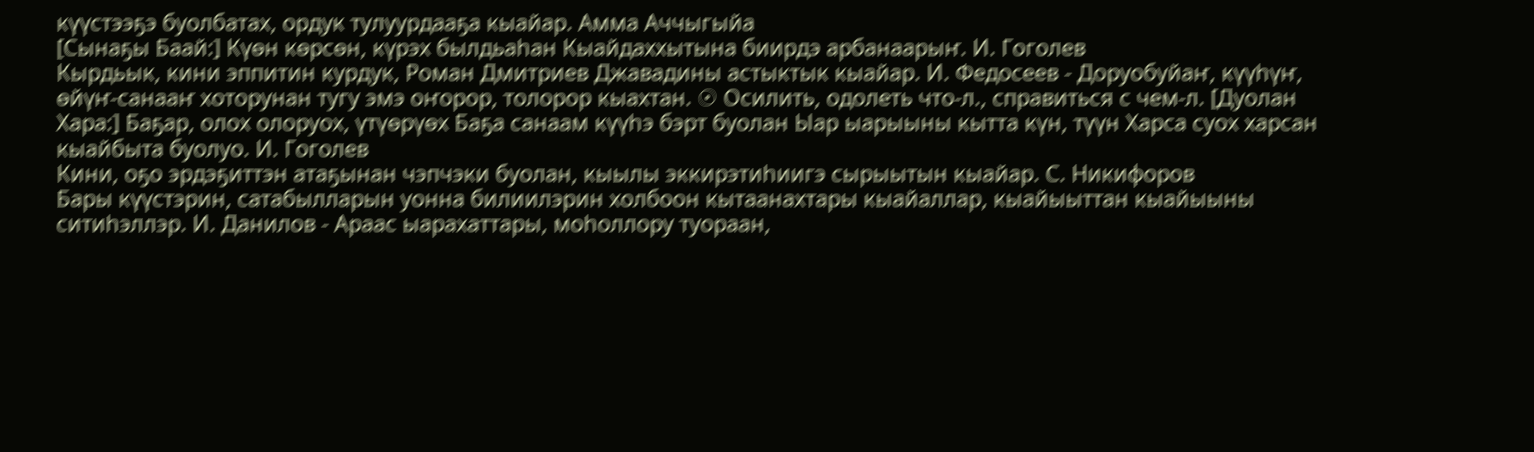күүстээҕэ буолбатах, ордук тулуурдааҕа кыайар. Амма Аччыгыйа
[Сынаҕы Баай:] Күөн көрсөн, күрэх былдьаһан Кыайдаххытына биирдэ арбанаарыҥ. И. Гоголев
Кырдьык, кини эппитин курдук, Роман Дмитриев Джавадины астыктык кыайар. И. Федосеев - Доруобуйаҥ, күүһүҥ, өйүҥ-санааҥ хоторунан тугу эмэ оҥорор, толорор кыахтан. ☉ Осилить, одолеть что-л., справиться с чем-л. [Дуолан Хара:] Баҕар, олох олоруох, үтүөрүөх Баҕа санаам күүһэ бэрт буолан Ыар ыарыыны кытта күн, түүн Харса суох харсан кыайбыта буолуо. И. Гоголев
Кини, оҕо эрдэҕиттэн атаҕынан чэпчэки буолан, кыылы эккирэтиһиигэ сырыытын кыайар. С. Никифоров
Бары күүстэрин, сатабылларын уонна билиилэрин холбоон кытаанахтары кыайаллар, кыайыыттан кыайыыны ситиһэллэр. И. Данилов - Араас ыарахаттары, моһоллору туораан,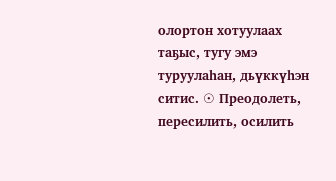олортон хотуулаах таҕыс, тугу эмэ туруулаһан, дьүккүһэн ситис. ☉ Преодолеть, пересилить, осилить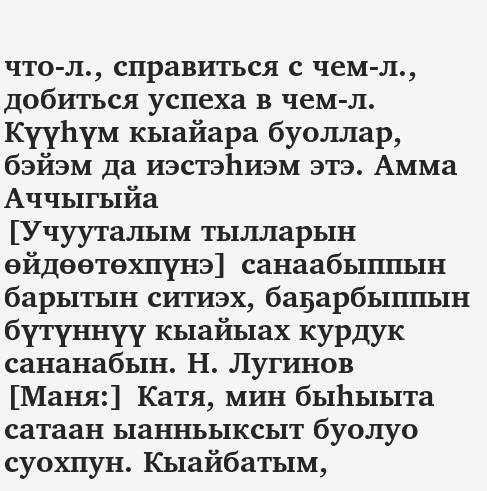что-л., справиться с чем-л., добиться успеха в чем-л.
Күүһүм кыайара буоллар, бэйэм да иэстэһиэм этэ. Амма Аччыгыйа
[Учууталым тылларын өйдөөтөхпүнэ] санаабыппын барытын ситиэх, баҕарбыппын бүтүннүү кыайыах курдук сананабын. Н. Лугинов
[Маня:] Катя, мин быһыыта сатаан ыанньыксыт буолуо суохпун. Кыайбатым,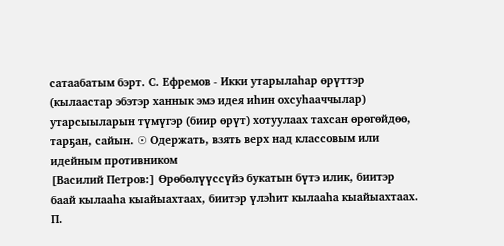сатаабатым бэрт. С. Ефремов - Икки утарылаһар өрүттэр (кылаастар эбэтэр ханнык эмэ идея иһин охсуһааччылар) утарсыыларын түмүгэр (биир өрүт) хотуулаах тахсан өрөгөйдөө, тарҕан, сайын. ☉ Одержать, взять верх над классовым или идейным противником
[Василий Петров:] Өрөбөлүүссүйэ букатын бүтэ илик, биитэр баай кылааһа кыайыахтаах, биитэр үлэһит кылааһа кыайыахтаах. П.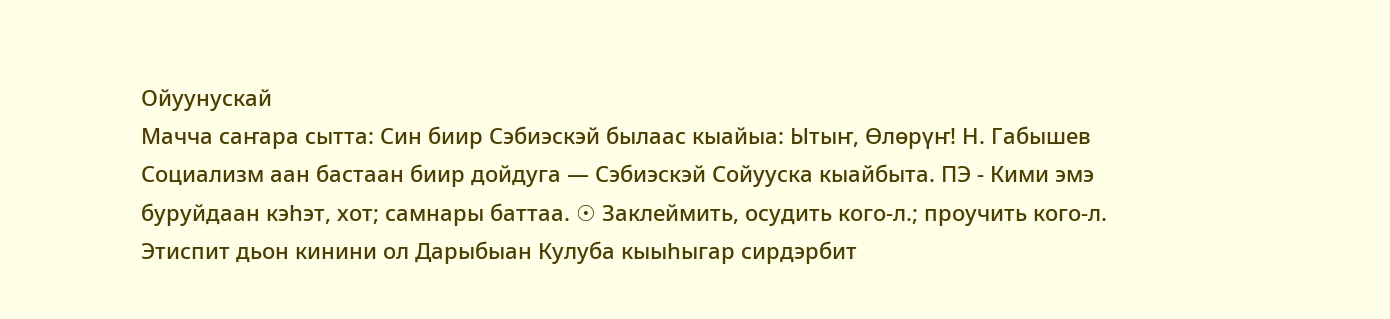Ойуунускай
Мачча саҥара сытта: Син биир Сэбиэскэй былаас кыайыа: Ытыҥ, Өлөрүҥ! Н. Габышев
Социализм аан бастаан биир дойдуга — Сэбиэскэй Сойууска кыайбыта. ПЭ - Кими эмэ буруйдаан кэһэт, хот; самнары баттаа. ☉ Заклеймить, осудить кого-л.; проучить кого-л.
Этиспит дьон кинини ол Дарыбыан Кулуба кыыһыгар сирдэрбит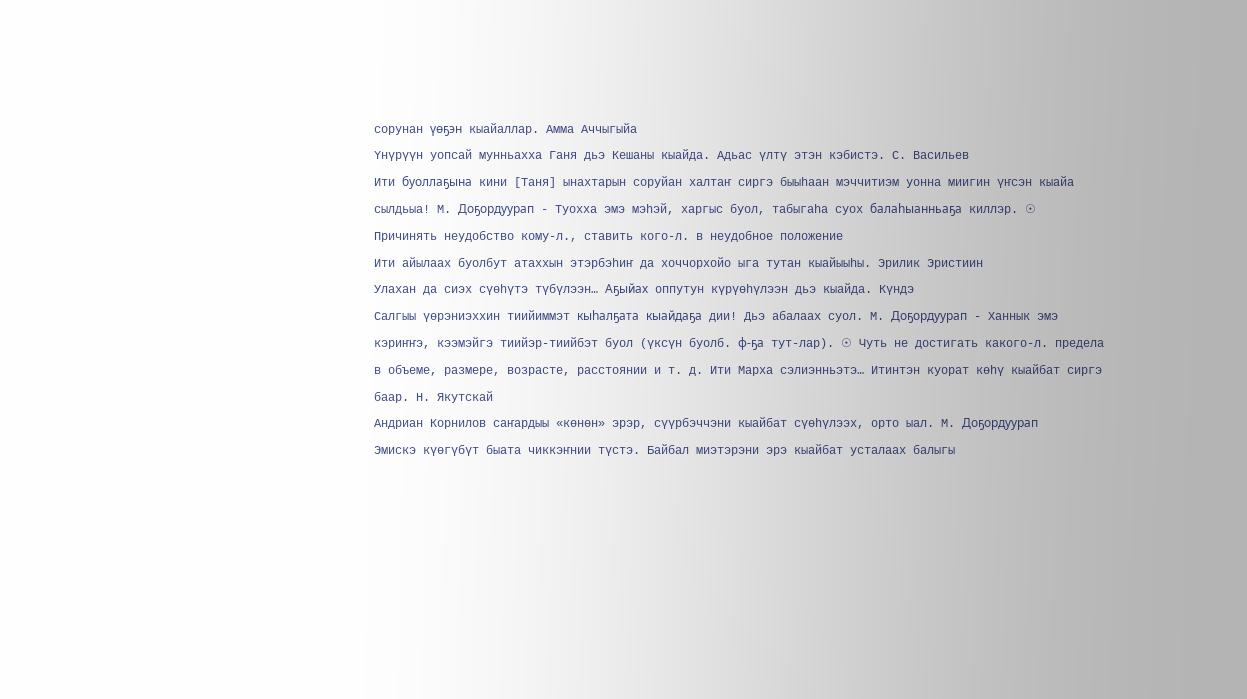сорунан үөҕэн кыайаллар. Амма Аччыгыйа
Үнүрүүн уопсай мунньахха Ганя дьэ Кешаны кыайда. Адьас үлтү этэн кэбистэ. С. Васильев
Ити буоллаҕына кини [Таня] ынахтарын соруйан халтаҥ сиргэ быыһаан мэччитиэм уонна миигин үҥсэн кыайа сылдьыа! М. Доҕордуурап - Туохха эмэ мэһэй, харгыс буол, табыгаһа суох балаһыанньаҕа киллэр. ☉ Причинять неудобство кому-л., ставить кого-л. в неудобное положение
Ити айылаах буолбут атаххын этэрбэһиҥ да хоччорхойо ыга тутан кыайыыһы. Эрилик Эристиин
Улахан да сиэх сүөһүтэ түбүлээн… Аҕыйах оппутун күрүөһүлээн дьэ кыайда. Күндэ
Салгыы үөрэниэххин тиийиммэт кыһалҕата кыайдаҕа дии! Дьэ абалаах суол. М. Доҕордуурап - Ханнык эмэ кэриҥҥэ, кээмэйгэ тиийэр-тиийбэт буол (үксүн буолб. ф-ҕа тут-лар). ☉ Чуть не достигать какого-л. предела в объеме, размере, возрасте, расстоянии и т. д. Ити Марха сэлиэнньэтэ… Итинтэн куорат көһү кыайбат сиргэ баар. Н. Якутскай
Андриан Корнилов саҥардыы «көнөн» эрэр, сүүрбэччэни кыайбат сүөһүлээх, орто ыал. М. Доҕордуурап
Эмискэ күөгүбүт быата чиккэҥнии түстэ. Байбал миэтэрэни эрэ кыайбат усталаах балыгы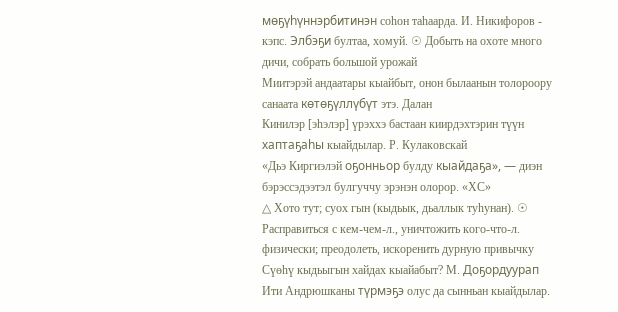мөҕүһүннэрбитинэн соһон таһаарда. И. Никифоров - кэпс. Элбэҕи бултаа, хомуй. ☉ Добыть на охоте много дичи, собрать большой урожай
Миитэрэй андаатары кыайбыт, онон былаанын толороору санаата көтөҕүллүбүт этэ. Далан
Кинилэр [эһэлэр] үрэххэ бастаан киирдэхтэрин түүн хаптаҕаһы кыайдылар. Р. Кулаковскай
«Дьэ Киргиэлэй оҕонньор булду кыайдаҕа», — диэн бэрэссэдээтэл булгуччу эрэнэн олорор. «ХС»
△ Хото тут; суох гын (кыдьык, дьаллык туһунан). ☉ Расправиться с кем-чем-л., уничтожить кого-что-л. физически; преодолеть, искоренить дурную привычку
Сүөһү кыдьыгын хайдах кыайабыт? М. Доҕордуурап
Ити Андрюшканы түрмэҕэ олус да сынньан кыайдылар.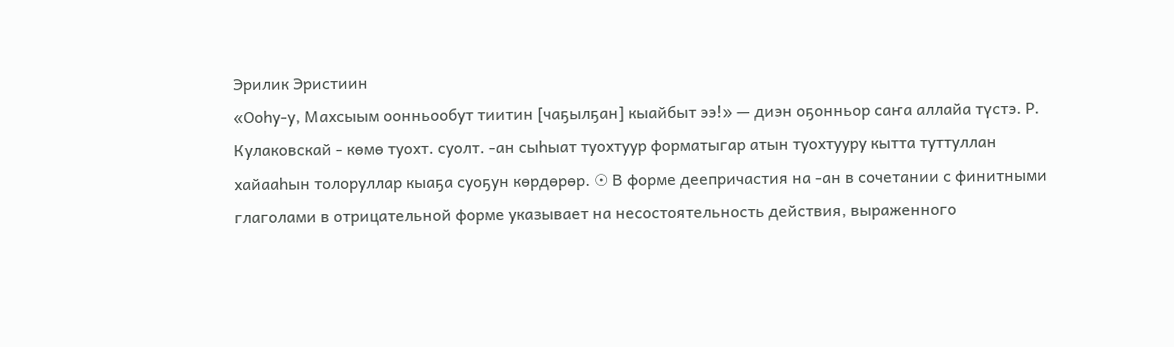Эрилик Эристиин
«Ооһу-у, Махсыым оонньообут тиитин [чаҕылҕан] кыайбыт ээ!» — диэн оҕонньор саҥа аллайа түстэ. Р. Кулаковскай - көмө туохт. суолт. -ан сыһыат туохтуур форматыгар атын туохтууру кытта туттуллан хайааһын толоруллар кыаҕа суоҕун көрдөрөр. ☉ В форме деепричастия на -ан в сочетании с финитными глаголами в отрицательной форме указывает на несостоятельность действия, выраженного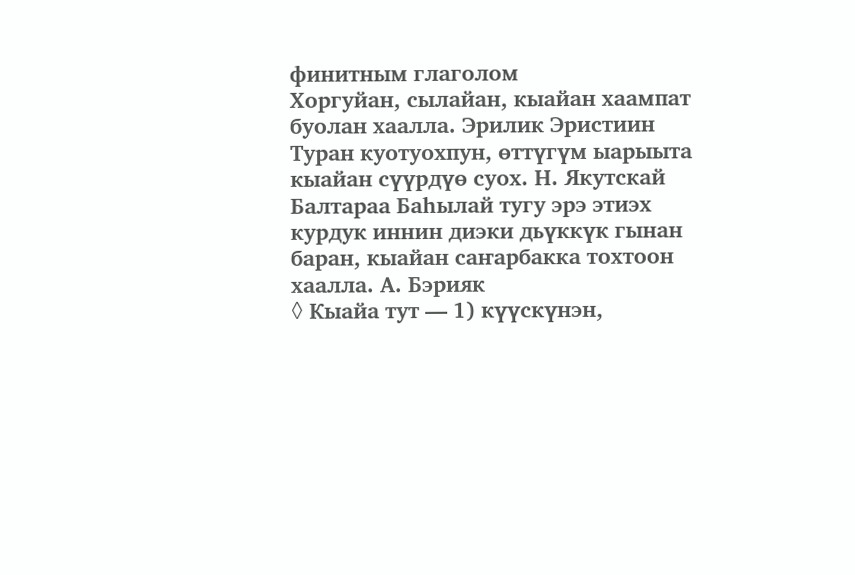финитным глаголом
Хоргуйан, сылайан, кыайан хаампат буолан хаалла. Эрилик Эристиин
Туран куотуохпун, өттүгүм ыарыыта кыайан сүүрдүө суох. Н. Якутскай
Балтараа Баһылай тугу эрэ этиэх курдук иннин диэки дьүккүк гынан баран, кыайан саҥарбакка тохтоон хаалла. А. Бэрияк
◊ Кыайа тут — 1) күүскүнэн,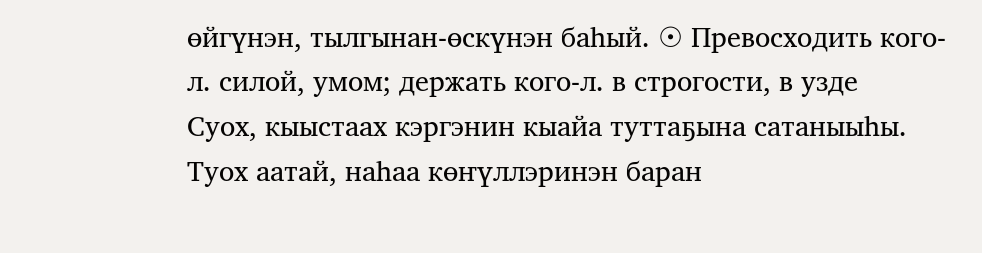өйгүнэн, тылгынан-өскүнэн баһый. ☉ Превосходить кого-л. силой, умом; держать кого-л. в строгости, в узде
Суох, кыыстаах кэргэнин кыайа туттаҕына сатаныыһы. Туох аатай, наһаа көҥүллэринэн баран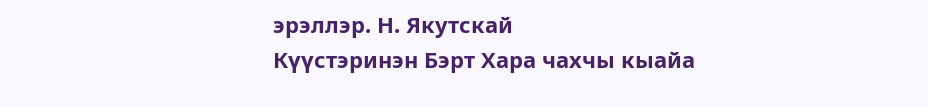эрэллэр. Н. Якутскай
Күүстэринэн Бэрт Хара чахчы кыайа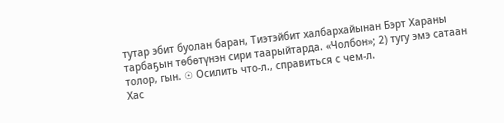тутар эбит буолан баран, Тиэтэйбит халбархайынан Бэрт Хараны тарбаҕын төбөтүнэн сири таарыйтарда. «Чолбон»; 2) тугу эмэ сатаан толор, гын. ☉ Осилить что-л., справиться с чем-л.
Хас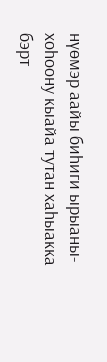нүөмэр аайы биһиги ырыаны-хоһоону кыайа тутан хаһыакка бэрт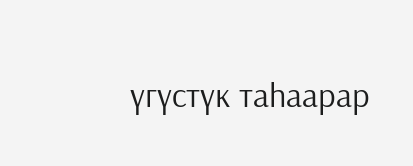үгүстүк таһаарар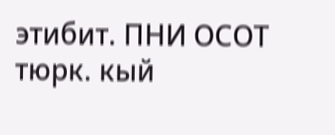этибит. ПНИ ОСОТ
тюрк. кый